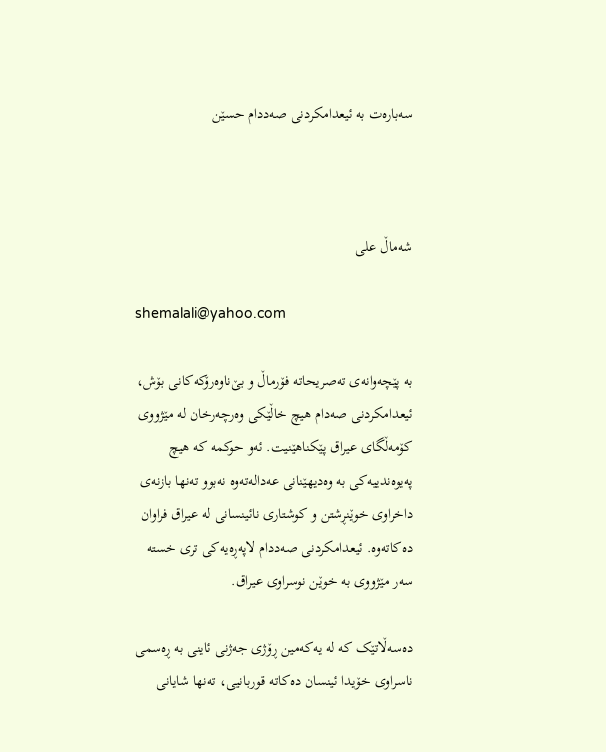سه‌باره‌ت به‌ ئیعدامکردنی صه‌ددام حسێن



شه‌ماڵ علی

shemalali@yahoo.com

به‌ پێچه‌وانه‌ی ته‌صریحاته‌ فۆرماڵ و بێ‌ناوه‌رۆکه‌کانی بۆش، ئیعدامکردنی صه‌دام هیچ خاڵێکی وه‌رچه‌رخان له‌ مێژووی کۆمه‌ڵگای عیراق پێکناهێنیت‌‌. ئه‌و حوکمه‌ که‌ هیچ په‌یوه‌ندییه‌کی به‌ وه‌دیهێنانی عه‌داله‌ته‌وه‌ نه‌بوو‌ ته‌نها بازنه‌ی داخراوی خوێنڕشتن و کوشتاری نائینسانی له‌ عیراق فراوان ده‌کاته‌وه‌. ئیعدامکردنی صه‌ددام لاپه‌ڕه‌یه‌کی تری خسته‌‌ سه‌ر مێژووی به‌ خوێن نوسراوی عیراق.

ده‌سه‌ڵاتێک که‌ له‌ یه‌که‌مین ڕۆژی جه‌ژنی ئاینی به‌ ڕه‌سمی ناسراوی خۆیدا ئینسان ده‌کاته‌ قوربانیی، ته‌نها شایانی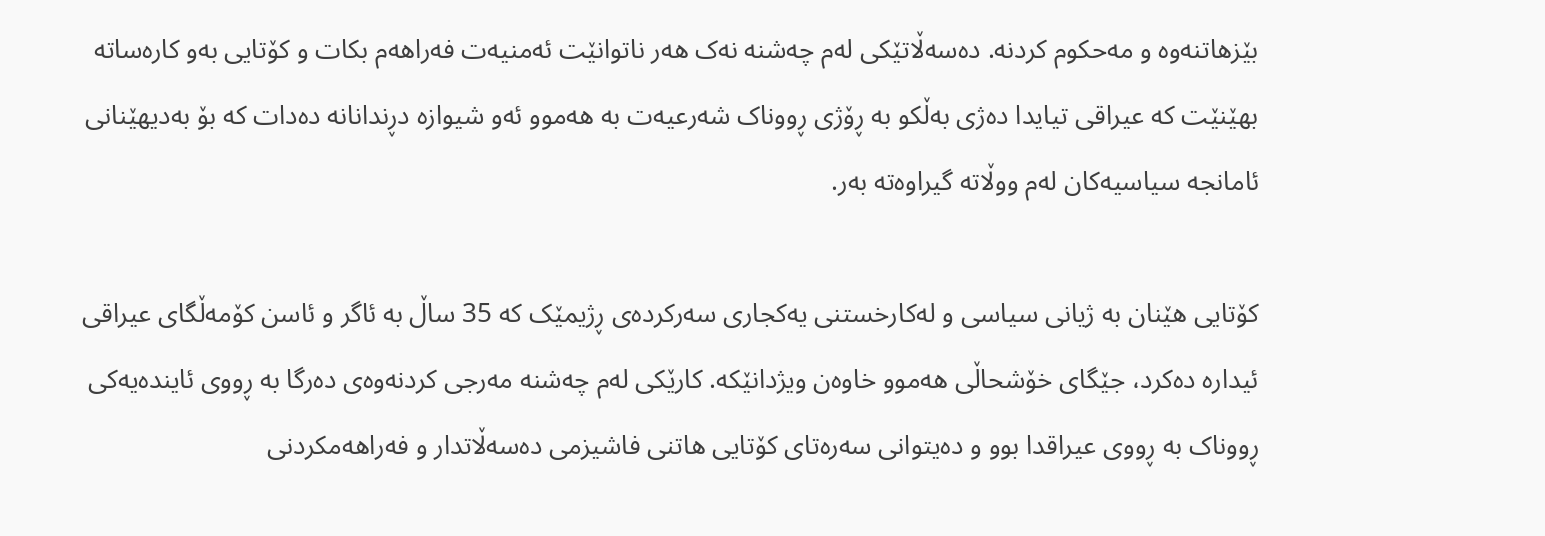بێزهاتنه‌وه‌ و مه‌حکوم کردنه‌. ده‌سه‌ڵاتێکی له‌م چه‌شنه‌ نه‌ک هه‌ر ناتوانێت ئه‌منیه‌ت فه‌راهه‌م بکات و کۆتایی به‌و کاره‌ساته‌ بهێنێت که‌ عیراقی تیایدا ده‌ژی به‌ڵکو به‌ ڕۆژی ڕووناک شه‌رعیه‌ت به هه‌موو ئه‌و شیوازه‌ دڕندانانه‌‌ ده‌دات که‌ بۆ به‌دیهێنانی ئامانجه‌ سیاسیه‌کان له‌م ووڵاته‌ گیراوه‌ته‌ به‌ر.

کۆتایی هێنان به‌ ژیانی سیاسی و له‌کارخستنی یه‌کجاری سه‌رکرده‌ی ڕژیمێک که‌ 35 ساڵ به‌ ئاگر و ئاسن کۆمه‌ڵگای عیراقی ئیداره‌ ده‌کرد، جێگای خۆشحاڵی هه‌موو خاوه‌ن ویژدانێکه‌. کارێکی له‌م چه‌شنه‌ مه‌رجی کردنه‌وه‌ی ده‌رگا به‌ ڕووی ئاینده‌یه‌کی ڕووناک به ‌ڕووی عیراقدا بوو و ده‌یتوانی سه‌ره‌تای کۆتایی هاتنی فاشیزمی ده‌سه‌ڵاتدار و فه‌راهه‌مکردنی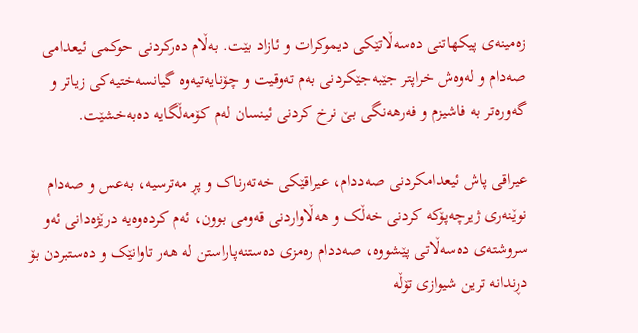زه‌مینه‌ی پیکهاتنی ده‌سه‌ڵاتێکی دیموکرات و ئازاد بێت. به‌ڵام ده‌رکردنی حوکمی ئیعدامی صه‌دام و له‌وه‌ش خراپتر جێبه‌جێکردنی به‌م ته‌وقیت و چۆنایه‌تیه‌وه‌ گیانسه‌ختیه‌کی زیاتر و گه‌وره‌تر به‌ فاشیزم و فه‌رهه‌نگی بێ نرخ کردنی ئینسان له‌م کۆمه‌ڵگایه‌ ده‌به‌خشێت.

عیراقی پاش ئیعدامکردنی صه‌ددام‌، عیراقێکی خه‌ته‌رناک و پڕ مه‌ترسیه‌، به‌عس و صه‌دام نوێنه‌ری ژیرچه‌پۆکه‌ کردنی خه‌ڵک و هه‌ڵاواردنی قه‌ومی بوون، ئه‌م کرده‌وه‌یه‌ درێژه‌دانی ئه‌و سروشته‌ی ده‌سه‌ڵاتی پێشووه‌‌، صه‌ددام ره‌مزی ده‌ستنه‌پاراستن له‌ هه‌ر تاوانێک و ده‌ستبردن بۆ دڕندانه‌ ترین شیوازی تۆڵه‌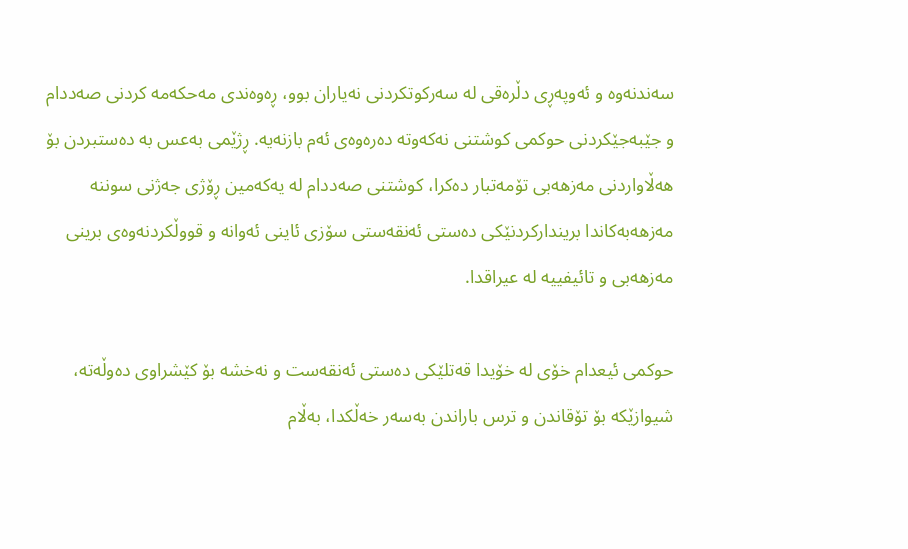سه‌ندنه‌وه‌ و ئه‌وپه‌ڕی دڵره‌قی له‌ سه‌رکوتکردنی نه‌یاران بوو، ڕه‌وه‌ندی مه‌حکه‌مه‌ کردنی صه‌ددام و جێبه‌جێکردنی حوکمی کوشتنی نه‌که‌وته‌ ده‌ره‌وه‌ی ئه‌م بازنه‌یه‌. ڕژێمی به‌عس به‌ ده‌ستبردن بۆ هه‌ڵاواردنی مه‌زهه‌بی تۆمه‌تبار ده‌کرا، کوشتنی صه‌ددام له‌ یه‌که‌مین ڕۆژی جه‌ژنی سوننه‌ مه‌زهه‌به‌کاندا بریندارکردنێکی ده‌ستی ئه‌نقه‌ستی سۆزی ئاینی ئه‌وانه‌ و قووڵکردنه‌وه‌ی برینی مه‌زهه‌بی و تائیفییه‌ له‌ عیراقدا.

حوکمی ئیعدام خۆی له‌ خۆیدا قه‌تلێکی ده‌ستی ئه‌نقه‌ست و نه‌خشه‌ بۆ کێشراوی ده‌وڵه‌ته‌، شیوازێکه‌ بۆ تۆقاندن و ترس باراندن به‌سه‌ر خه‌ڵکدا، به‌ڵام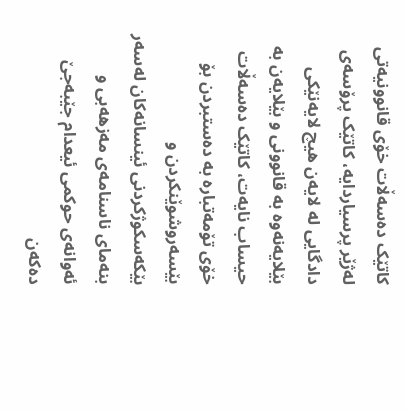کاتێک ده‌سه‌ڵات خۆی قانوونیه‌تی له‌ژێر پرسیاردایه‌، کاتێک پرۆسه‌ی دادگایی له‌ لایه‌ن هیچ لایه‌نێکی بێلایه‌نه‌وه‌ به‌ قانوونی و بێلایه‌ن به‌ حیساب نایه‌ت، کاتێک ده‌سه‌ڵات خۆی تۆمه‌تباره‌ به‌ ده‌ستبردن بۆ بێسه‌روشوێنکردن و بێکه‌سکوژکردنی ئینسانه‌کان له‌سه‌ر بنه‌مای ناسنامه‌ی مه‌زهه‌بی و ئه‌وانه‌ی حوکمی ئیعدام جێبه‌جێ ده‌که‌ن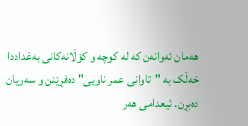هه‌مان ئه‌وانه‌ن که‌ له‌ کوچه‌ و کۆڵانه‌کانی به‌غداددا خه‌ڵک به‌ "تاوانی عمر ناویی" ده‌فڕێنن و سه‌ریان ده‌بڕن. ئیعدامی هه‌ر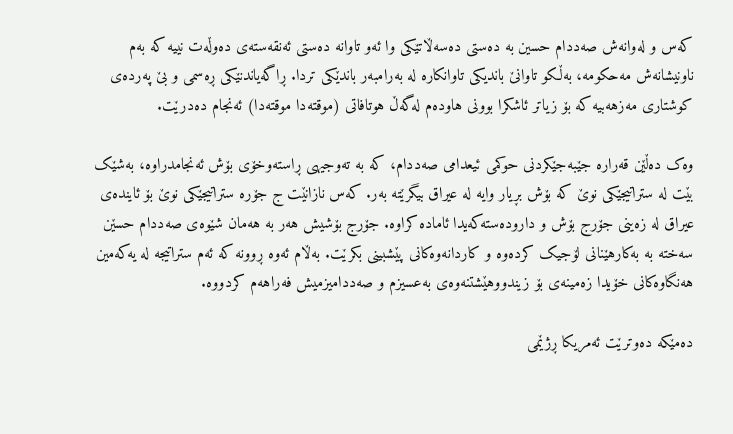که‌س و له‌وانه‌ش صه‌ددام حسین به‌ ده‌ستی ده‌سه‌ڵاتێکی وا ئه‌و تاوانه‌ ده‌ستی ئه‌نقه‌سته‌ی ده‌وڵه‌ت نییه‌ که‌ به‌م ناونیشانه‌ش مه‌حکومه‌، به‌ڵکو تاوانێ باندیکی تاوانکاره‌‌ له‌ به‌رامبه‌ر باندێکی تردا. ڕاگه‌یاندنێکی ڕه‌سمی و بێ په‌رده‌ی کوشتاری مه‌زهه‌بیه‌ که‌ بۆ زیاتر ئاشکرا بوونی هاوده‌م له‌گه‌ڵ هوتافاتی (موقته‌دا موقته‌دا) ئه‌نجام ده‌درێت.

وه‌ک ده‌ڵێن قه‌راره‌ جێبه‌جێکردنی حوکمی ئیعدامی صه‌ددام، که‌ به‌ ته‌وجیهی ڕاسته‌وخۆی بۆش ئه‌نجامدراوه‌، به‌شێک بێت له‌ ستراتیجێکی نوێ که‌ بۆش بڕیار وایه‌ له‌ عیراق بیگرێته‌ به‌ر. که‌س نازانێت ج جۆره‌ ستراتیجێکی نوێ بۆ ئاینده‌ی عیراق له‌ زه‌ینی جۆرج بۆش و داروده‌سته‌که‌یدا ئاماده‌ کراوه‌. جۆرج بۆشیش هه‌ر به‌ هه‌مان شێوه‌ی صه‌ددام حسێن سه‌خته‌ به‌ به‌کارهێنانی لۆجیک کرده‌وه‌ و کاردانه‌وه‌کانی پێشبینی بکرێت. به‌ڵام ئه‌وه‌ ڕوونه‌ که‌ ئه‌م ستراتیجه‌ له‌ یه‌که‌مین هه‌نگاوه‌کانی خۆیدا زه‌مینه‌ی بۆ زیندووهێشتنه‌وه‌ی به‌عسیزم و صه‌ددامیزمیش فه‌راهه‌م کردووه‌.

ده‌مێکه‌ ده‌وترێت ئه‌مریکا ڕژێمی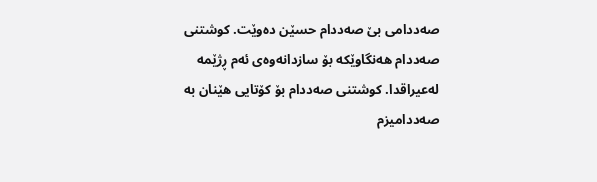صه‌ددامی بێ صه‌ددام حسێن ده‌وێت. کوشتنی صه‌ددام هه‌نگاوێکه‌ بۆ سازدانه‌وه‌ی ئه‌م ڕژێمه‌ له‌عیراقدا. کوشتنی صه‌ددام بۆ کۆتایی هێنان به‌ صه‌ددامیزم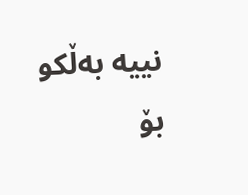نییه‌ به‌ڵکو بۆ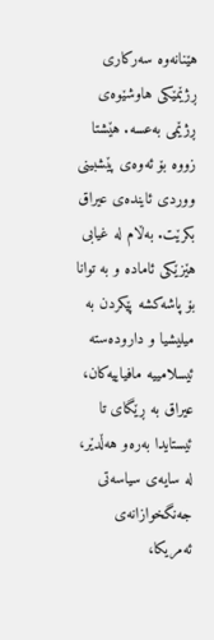هێنانه‌وه‌ سه‌رکاری ڕژێمێکی هاوشێوه‌ی ڕژێمی به‌عسه‌. هێشتا زووه‌ بۆ ئه‌وه‌ی پێشبینی ووردی ئاینده‌ی عیراق بکرێت. به‌ڵام له‌ غیابی هێزێکی ئاماده‌ و به‌ توانا بۆ پاشه‌کشه‌ پێکردن به‌ میلیشیا و داروده‌سته‌ ئیسلامییه‌ مافیاییه‌کان، عیراق به‌ ڕێگای تا ئیستایدا به‌ره‌و هه‌ڵدێر، له‌ سایه‌ی سیاسه‌تی جه‌نگخوازانه‌ی ئه‌مریکا،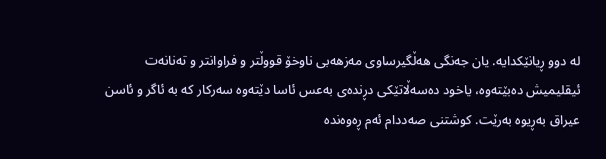له‌ دوو ڕیانێکدایه‌. یان جه‌نگی هه‌ڵگیرساوی مه‌زهه‌بی ناوخۆ قووڵتر و فراوانتر و ته‌نانه‌ت ئیقلیمیش ده‌بێته‌وه‌، یاخود ده‌سه‌ڵاتێکی دڕنده‌ی به‌عس ئاسا دێته‌وه‌ سه‌رکار که‌ به‌ ئاگر و ئاسن عیراق به‌ڕیوه‌ به‌رێت. کوشتنی صه‌ددام ئه‌م ڕه‌وه‌نده‌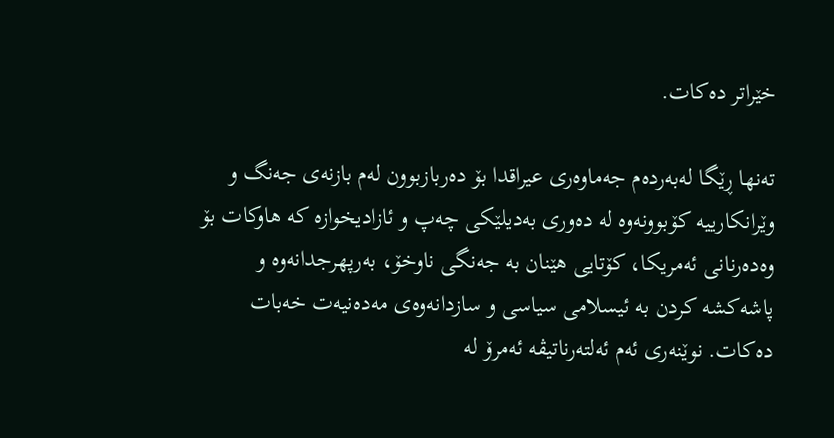خێراتر ده‌کات‌.

ته‌نها ڕێگا له‌به‌رده‌م جه‌ماوه‌ری عیراقدا بۆ ده‌ربازبوون له‌م بازنه‌ی جه‌نگ و وێرانکارییه‌ کۆبوونه‌وه‌ له‌ ده‌وری به‌دیلێکی چه‌پ و ئازادیخوازه‌ که‌ هاوکات بۆ وه‌ده‌رنانی ئه‌مریکا، کۆتایی هێنان به‌ جه‌نگی ناوخۆ، به‌رپهرجدانه‌وه‌ و پاشه‌کشه‌ کردن به‌ ئیسلامی سیاسی و سازدانه‌وه‌ی مه‌ده‌نیه‌ت خه‌بات ده‌کات. نوێنه‌ری ئه‌م ئه‌لته‌رناتیڤه‌ ئه‌مرۆ له‌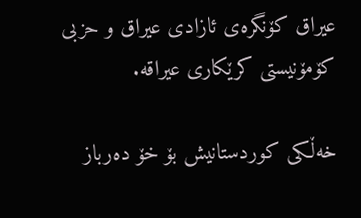عیراق کۆنگره‌ی ئازادی عیراق و حزبی کۆمۆنیستی کرێکاری عیراقه‌.

خه‌ڵکی کوردستانیش بۆ خۆ ده‌رباز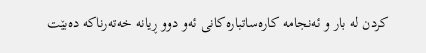کردن له‌ بار و ئه‌نجامه‌ کاره‌ساتباره‌کانی ئه‌و دوو ڕیانه‌ خه‌ته‌رناکه‌ ده‌بێت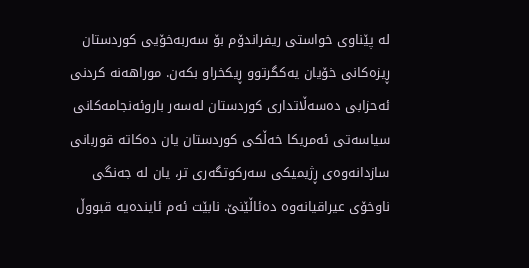له‌ پێناوی خواستی ریفراندۆم بۆ سه‌ربه‌خۆیی کوردستان ڕیزه‌کانی خۆیان یه‌کگرتوو ڕیکخراو بکه‌ن. موراهه‌نه‌ کردنی ئه‌حزابی ده‌سه‌ڵاتداری کوردستان له‌سه‌ر باروئه‌نجامه‌کانی سیاسه‌تی ئه‌مریکا خه‌ڵکی کوردستان یان ده‌کاته‌ قوربانی سازدانه‌وه‌ی ڕژیمیکی سه‌رکوتگه‌ری تر، یان له‌ جه‌نگی ناوخۆی عیراقیانه‌وه‌ ده‌ئاڵێنێ. نابێت ئه‌م ئاینده‌یه‌ قبووڵ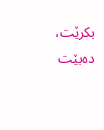بکرێت، ده‌بێت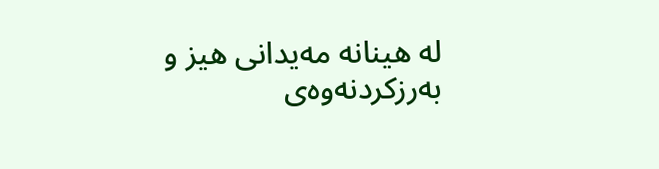له‌ هینانه‌ مه‌یدانی هیز و به‌رزکردنه‌وه‌ی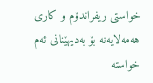خواستی ریفراندۆم و کاری هه‌مه‌لایه‌نه‌ بۆ به‌دیهێنانی ئه‌م خواسته‌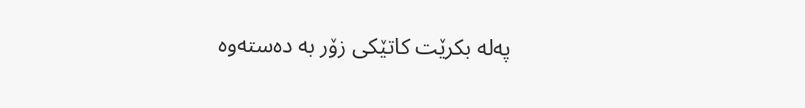په‌له‌ بکرێت کاتێکی زۆر به‌ ده‌سته‌وه‌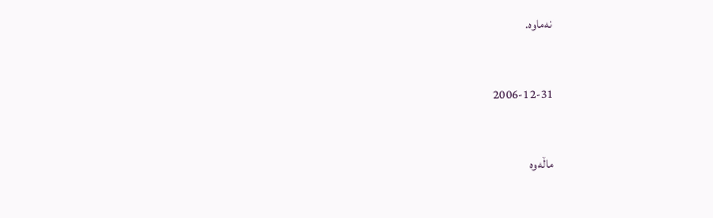نه‌ماوه‌‌.



2006-12-31



ماڵه‌وه‌